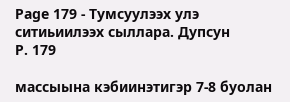Page 179 - Тумсуулээх улэ ситиьиилээх сыллара. Дупсун
P. 179

массыына кэбиинэтигэр 7-8 буолан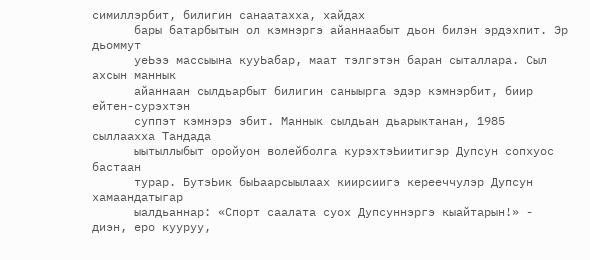симиллэрбит, билигин санаатахха, хайдах
      бары батарбытын ол кэмнэргэ айаннаабыт дьон билэн эрдэхпит. Эр дьоммут
      уеЬээ массыына кууЬабар, маат тэлгэтэн баран сыталлара. Сыл ахсын маннык
      айаннаан сылдьарбыт билигин саныырга эдэр кэмнэрбит, биир ейтен-сурэхтэн
      суппэт кэмнэрэ эбит. Маннык сылдьан дьарыктанан, 1985 сыллаахха Тандада
      ыытыллыбыт оройуон волейболга курэхтэЬиитигэр Дупсун сопхуос бастаан
      турар. БутэЬик быЬаарсыылаах киирсиигэ керееччулэр Дупсун хамаандатыгар
      ыалдьаннар: «Спорт саалата суох Дупсуннэргэ кыайтарын!» - диэн, еро кууруу,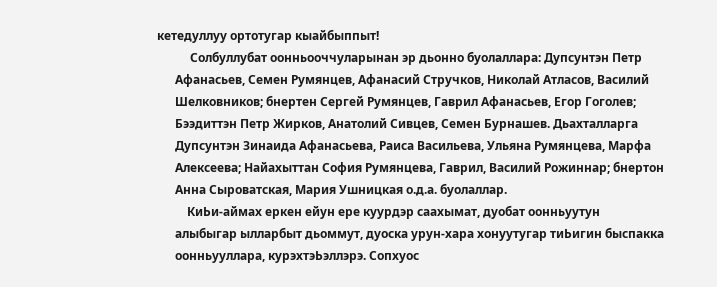кетедуллуу ортотугар кыайбыппыт!
           Солбуллубат оонньооччуларынан эр дьонно буолаллара: Дупсунтэн Петр
      Афанасьев, Семен Румянцев, Афанасий Стручков, Николай Атласов, Василий
      Шелковников; бнертен Сергей Румянцев, Гаврил Афанасьев, Егор Гоголев;
      Бээдиттэн Петр Жирков, Анатолий Сивцев, Семен Бурнашев. Дьахталларга
      Дупсунтэн Зинаида Афанасьева, Раиса Васильева, Ульяна Румянцева, Марфа
      Алексеева; Найахыттан София Румянцева, Гаврил, Василий Рожиннар; бнертон
      Анна Сыроватская, Мария Ушницкая о.д.а. буолаллар.
          КиЬи-аймах еркен ейун ере куурдэр саахымат, дуобат оонньуутун
      алыбыгар ылларбыт дьоммут, дуоска урун-хара хонуутугар тиЬигин быспакка
      оонньууллара, курэхтэЬэллэрэ. Сопхуос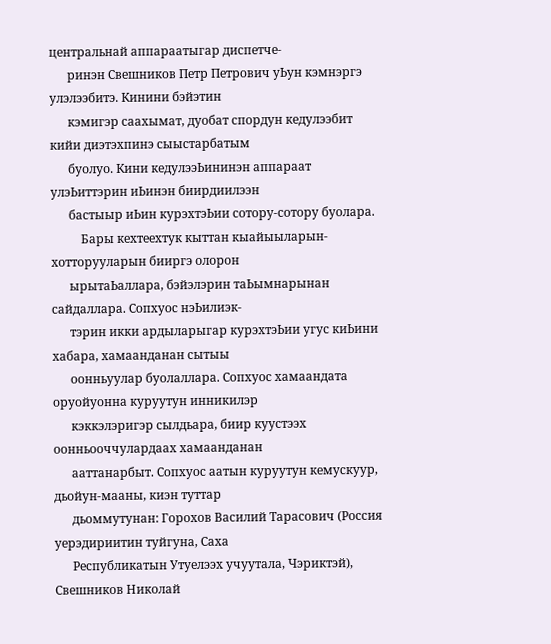центральнай аппараатыгар диспетче-
      ринэн Свешников Петр Петрович уЬун кэмнэргэ улэлээбитэ. Кинини бэйэтин
      кэмигэр саахымат, дуобат спордун кедулээбит кийи диэтэхпинэ сыыстарбатым
      буолуо. Кини кедулээЬининэн аппараат улэЬиттэрин иЬинэн биирдиилээн
      бастыыр иЬин курэхтэЬии сотору-сотору буолара.
          Бары кехтеехтук кыттан кыайыыларын-хотторууларын бииргэ олорон
      ырытаЬаллара, бэйэлэрин таЬымнарынан сайдаллара. Сопхуос нэЬилиэк-
      тэрин икки ардыларыгар курэхтэЬии угус киЬини хабара, хамаанданан сытыы
      оонньуулар буолаллара. Сопхуос хамаандата оруойуонна куруутун инникилэр
      кэккэлэригэр сылдьара, биир куустээх оонньооччулардаах хамаанданан
      ааттанарбыт. Сопхуос аатын куруутун кемускуур, дьойун-мааны, киэн туттар
      дьоммутунан: Горохов Василий Тарасович (Россия уерэдириитин туйгуна, Саха
      Республикатын Утуелээх учуутала, Чэриктэй), Свешников Николай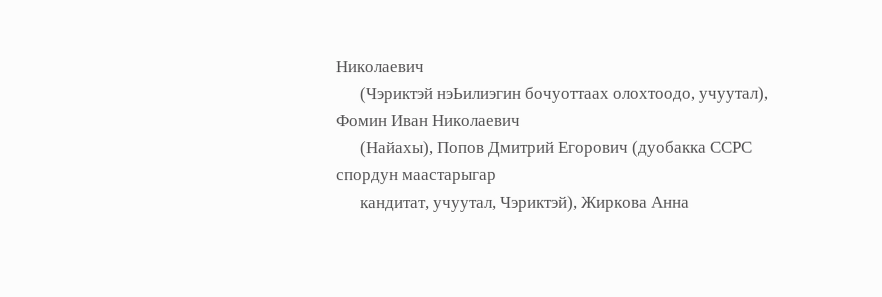Николаевич
      (Чэриктэй нэЬилиэгин бочуоттаах олохтоодо, учуутал), Фомин Иван Николаевич
      (Найахы), Попов Дмитрий Егорович (дуобакка ССРС спордун маастарыгар
      кандитат, учуутал, Чэриктэй), Жиркова Анна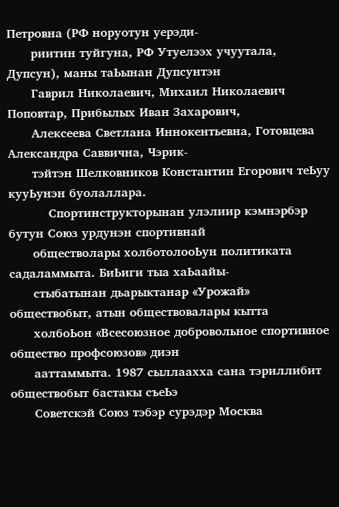Петровна (РФ норуотун уерэди-
      риитин туйгуна, РФ Утуелээх учуутала, Дупсун), маны таЬынан Дупсунтэн
      Гаврил Николаевич, Михаил Николаевич Поповтар, Прибылых Иван Захарович,
      Алексеева Светлана Иннокентьевна, Готовцева Александра Саввична, Чэрик-
      тэйтэн Шелковников Константин Егорович теЬуу кууЬунэн буолаллара.
          Спортинструкторынан улэлиир кэмнэрбэр бутун Союз урдунэн спортивнай
      обществолары холботолооЬун политиката садаламмыта. БиЬиги тыа хаЬаайы-
      стыбатынан дьарыктанар «Урожай» обществобыт, атын обществовалары кытта
      холбоЬон «Всесоюзное добровольное спортивное общество профсоюзов» диэн
      ааттаммыта. 1987 сыллаахха сана тэриллибит обществобыт бастакы съеЬэ
      Советскэй Союз тэбэр сурэдэр Москва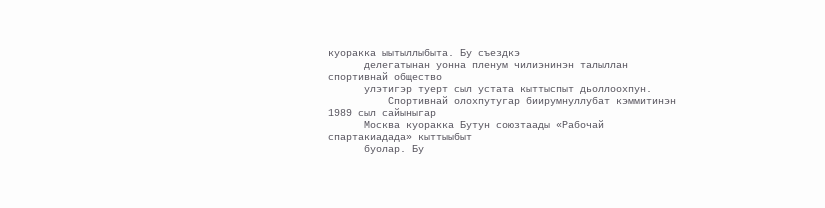куоракка ыытыллыбыта. Бу съездкэ
      делегатынан уонна пленум чилиэнинэн талыллан спортивнай общество
      улэтигэр туерт сыл устата кыттыспыт дьоллоохпун.
          Спортивнай олохпутугар биирумнуллубат кэммитинэн 1989 сыл сайыныгар
      Москва куоракка Бутун союзтаады «Рабочай спартакиадада» кыттыыбыт
      буолар. Бу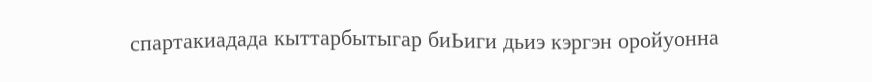спартакиадада кыттарбытыгар биЬиги дьиэ кэргэн оройуонна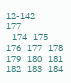12-142                                                                      177
   174   175   176   177   178   179   180   181   182   183   184